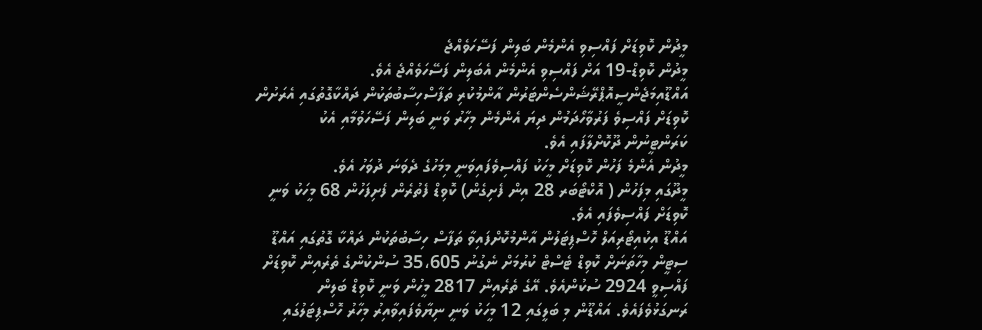މީދުން ކޮވިޑަށް ފައްސިވި އެންމެން ބަލިން ފަސޭހަވެއްޖެ
މީދުން ކޮވިޑް-19 އަށް ފައްސިވި އެންމެން އެބަލިން ފަސޭހަވެއްޖެ އެވެ.
އައްޑޫއިމަޖެންސީއޮޕްރޭޝަންސެންޓަރުން އާންމުކުރި ތަފާސްހިސާބުތަކުން ދައްކާގޮތުގައި އެރަށުން ކޮވިޑަށް ފައްސިވެ ފަރުވާހޯދަމުން ދިޔަ އެންމެން މިހާރު ވަނީ ބަލިން ފަސޭހަވުމާއި އެކު ކަރަންޓީނުން ދޫކޮށްލާފައި އެވެ.
މީދުން އެންމެ ފަހުން ކޮވިޑަށް މީހަކު ފައްސިވެފައިވަނީ މިމަހުގެ ދެވަނަ ދުވަހު އެވެ.
މީދޫގައި މިފަހުން ( އޮކްޓޯބަރ 28 އިން ފެށިގެން) ކޮވިޑް ފެތުރެން ފެށިފަހުން 68 މީހަކު ވަނީ ކޮވިޑަށް ފައްސިވެފައި އެވެ.
އައްޑޫ އިކުއިޓޯރިއަލް ހޮސްޕިޓަލުން އާންމުކޮށްފައިވާ ތަފާސް ހިސާބުތަކުން ދައްކާ ގޮތުގައި އައްޑޫ ސިޓީން މިހާތަނަށް ކޮވިޑް ޓެސްޓް ކުރުމަށް ނެގުނު 35،605 ސުންކުންގެ ތެރެއިން ކޮވިޑަށް ފައްސިވީ 2924 ސުކުންއެވެ. އޭގެ ތެރެއިން 2817 މީހުން ވަނީ ކޮވިޑް ބަލިން ރަނގަޅުވެފައެވެ. އައްޑޫން މި ބަލީގައި 12 މީހަކު ވަނީ ނިޔާވެފައިވާއިރު މިހާރު ހޮސްޕިޓަލުގައި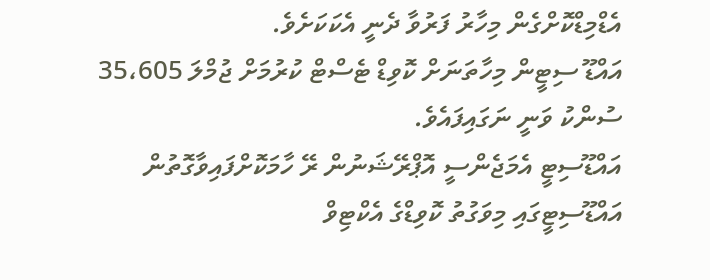އެޑްމިޑްކޮށްގެން މިހާރު ފަރުވާ ދެނީ އެކަކަށެވެ.
އައްޑޫ ސިޓީން މިހާތަނަށް ކޮވިޑް ޓެސްޓް ކުރުމަށް ޖުމްލަ 35،605 ސުންކު ވަނީ ނަގައިފައެވެ.
އައްޑޫސިޓީ އެމަޖެންސީ އޮޕްރޭޝަނުން ރޭ ހާމަކޮށްފައިވާގޮތުން އައްޑޫސިޓީގައި މިވަގުތު ކޮވިޑްގެ އެކްޓިވް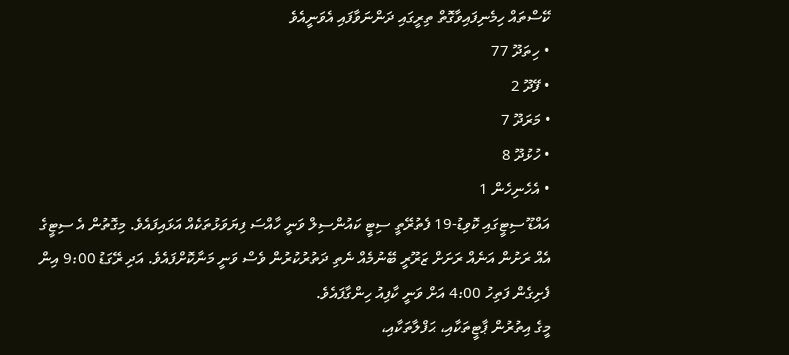ކޭސްތައް ހިމެނިފައިވާގޮތް ތިރީގައި ދަންނަވާފައި އެވަނީއެވެ
• ހިތަދޫ 77
• ފޭދޫ 2
• މަރަދޫ 7
• ހުޅުދޫ 8
• އެހެނިހެން 1
އައްޑޫ ސިޓީގައި ކޮވިޑު-19 ފެތުރޭތީ ސިޓީ ކައުންސިލް ވަނީ ހާއްސަ ފިޔަވަޅުތަކެއް އަޅައިފައެވެ. މިގޮތުން އެ ސިޓީގެ އެއް ރަށުން އަނެއް ރަށަށް ޒަރޫރީ ބޭނުމެއް ނެތި ދަތުރުކުރުން ވެސް ވަނީ މަނާކޮށްފައެވެ. އަދި ރޭގަޑު 9:00 އިން ފެށިގެން ފަތިހު 4:00 އަށް ވަނީ ކާފިއު ހިންގާފައެވެ.
މީގެ އިތުރުން ޕާޓީތަކާއި، ޙަފްލާތަކާއި،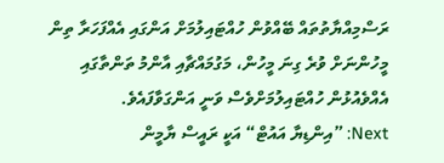ރަސްމިއްޔާތުތައް ބޭއްވުން ހުއްޓައިލުމަށް އަންގައި އެއްފަހަރާ ތިން މީހުންނަށް ވުރެ ގިނަ މީހުން، މަގުމައްޗާއި އާންމު ތަންތާގައި އެއްވެއުޅުން ހުއްޓައިލުމަށްވެސް ވަނީ އަންގަވާފައެވެ.
Next: ”އިންޑިޔާ އައުޓް“ އަކީ ރައީސް ޔާމީން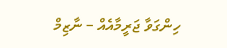ހިންގަވާ ޖަރީމާއެއް – ނާޒިމް